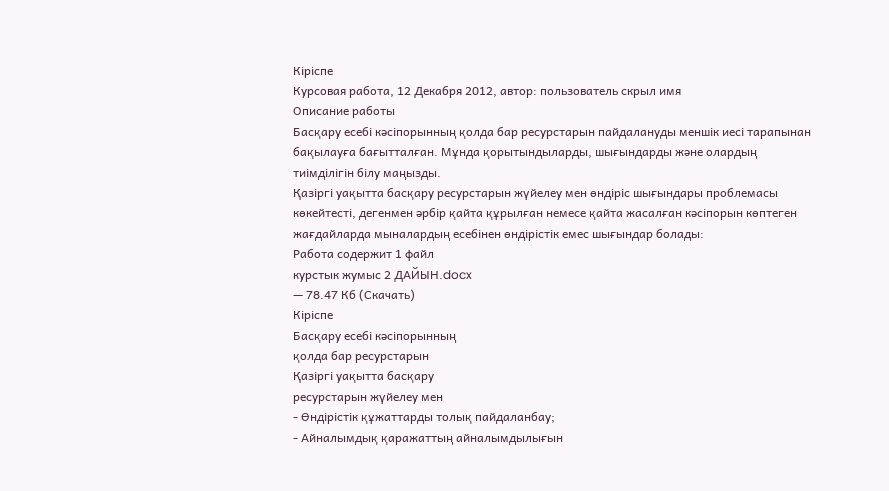Кіріспе
Курсовая работа, 12 Декабря 2012, автор: пользователь скрыл имя
Описание работы
Басқару есебі кәсіпорынның қолда бар ресурстарын пайдалануды меншік иесі тарапынан бақылауға бағытталған. Мұнда қорытындыларды, шығындарды және олардың тиімділігін білу маңызды.
Қазіргі уақытта басқару ресурстарын жүйелеу мен өндіріс шығындары проблемасы көкейтесті, дегенмен әрбір қайта құрылған немесе қайта жасалған кәсіпорын көптеген жағдайларда мыналардың есебінен өндірістік емес шығындар болады:
Работа содержит 1 файл
курстык жумыс 2 ДАЙЫН.docx
— 78.47 Кб (Скачать)
Кіріспе
Басқару есебі кәсіпорынның
қолда бар ресурстарын
Қазіргі уақытта басқару
ресурстарын жүйелеу мен
- Өндірістік құжаттарды толық пайдаланбау;
- Айналымдық қаражаттың айналымдылығын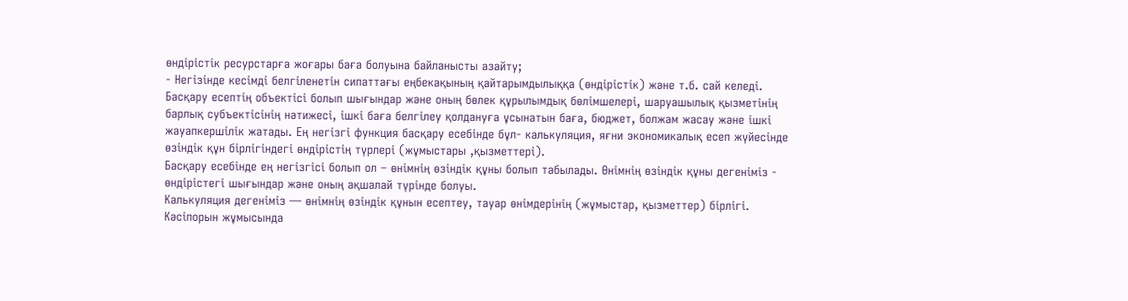өндірістік ресурстарға жоғары баға болуына байланысты азайту;
- Негізінде кесімді белгіленетін сипаттағы еңбекақының қайтарымдылыққа (өндірістік) және т.б. сай келеді.
Басқару есептің объектісі болып шығындар және оның бөлек құрылымдық бөлімшелері, шаруашылық қызметінің барлық субъектісінің нәтижесі, ішкі баға белгілеу қолдануға ұсынатын баға, бюджет, болжам жасау және ішкі жауапкершілік жатады. Ең негізгі функция басқару есебінде бұл- калькуляция, яғни экономикалық есеп жүйесінде өзіндік құн бірлігіндегі өндірістің түрлері (жұмыстары ,қызметтері).
Басқару есебінде ең негізгісі болып ол – өнімнің өзіндік құны болып табылады. Өнімнің өзіндік құны дегеніміз - өндірістегі шығындар және оның ақшалай түрінде болуы.
Калькуляция дегеніміз — өнімнің өзіндік құнын есептеу, тауар өнімдерінің (жұмыстар, қызметтер) бірлігі. Кәсіпорын жұмысында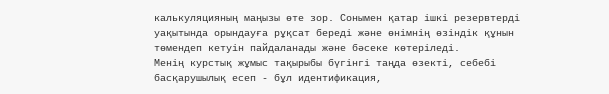калькуляцияның маңызы өте зор. Сонымен қатар ішкі резервтерді уақытында орындауға рұқсат береді және өнімнің өзіндік құнын төмендеп кетуін пайдаланады және бәсеке көтеріледі.
Менің курстық жұмыс тақырыбы бүгінгі таңда өзекті, себебі басқарушылық есеп - бұл идентификация,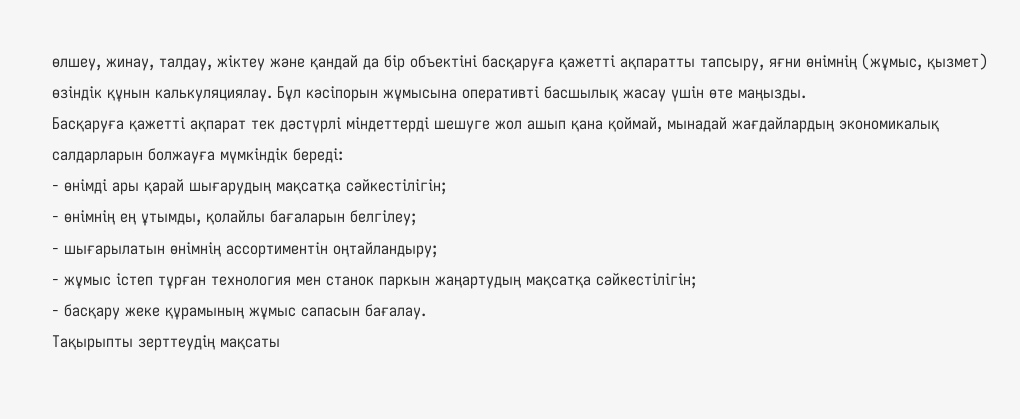өлшеу, жинау, талдау, жіктеу және қандай да бір объектіні басқаруға қажетті ақпаратты тапсыру, яғни өнімнің (жұмыс, қызмет) өзіндік құнын калькуляциялау. Бұл кәсіпорын жұмысына оперативті басшылық жасау үшін өте маңызды.
Басқаруға қажетті ақпарат тек дәстүрлі міндеттерді шешуге жол ашып қана қоймай, мынадай жағдайлардың экономикалық салдарларын болжауға мүмкіндік береді:
- өнімді ары қарай шығарудың мақсатқа сәйкестілігін;
- өнімнің ең ұтымды, қолайлы бағаларын белгілеу;
- шығарылатын өнімнің ассортиментін оңтайландыру;
- жұмыс істеп тұрған технология мен станок паркын жаңартудың мақсатқа сәйкестілігін;
- басқару жеке құрамының жұмыс сапасын бағалау.
Тақырыпты зерттеудің мақсаты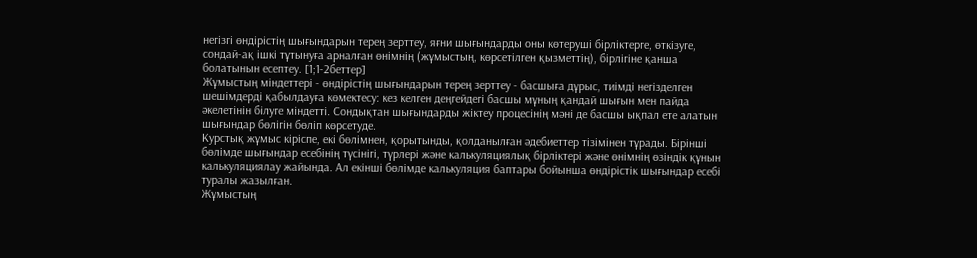негізгі өндірістің шығындарын терең зерттеу, яғни шығындарды оны көтеруші бірліктерге, өткізуге, сондай-ақ ішкі тұтынуға арналған өнімнің (жұмыстың, көрсетілген қызметтің), бірлігіне қанша болатынын есептеу. [1;1-2беттер]
Жұмыстың міндеттері - өндірістің шығындарын терең зерттеу - басшыға дұрыс, тиімді негізделген шешімдерді қабылдауға көмектесу: кез келген деңгейдегі басшы мұның қандай шығын мен пайда әкелетінін білуге міндетті. Сондықтан шығындарды жіктеу процесінің мәні де басшы ықпал ете алатын шығындар бөлігін бөліп көрсетуде.
Курстық жұмыс кіріспе, екі бөлімнен, қорытынды, қолданылған әдебиеттер тізімінен тұрады. Бірінші бөлімде шығындар есебінің түсінігі, түрлері және калькуляциялық бірліктері және өнімнің өзіндік құнын калькуляциялау жайында. Ал екінші бөлімде калькуляция баптары бойынша өндірістік шығындар есебі туралы жазылған.
Жұмыстың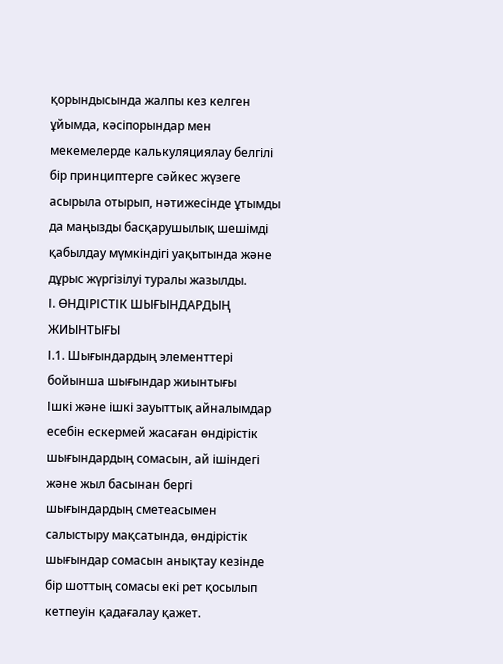қорындысында жалпы кез келген ұйымда, кәсіпорындар мен мекемелерде калькуляциялау белгілі бір принциптерге сәйкес жүзеге асырыла отырып, нәтижесінде ұтымды да маңызды басқарушылық шешімді қабылдау мүмкіндігі уақытында және дұрыс жүргізілуі туралы жазылды.
І. ӨНДІРІСТІК ШЫҒЫНДАРДЫҢ ЖИЫНТЫҒЫ
І.1. Шығындардың элементтері бойынша шығындар жиынтығы
Ішкі және ішкі зауыттық айналымдар есебін ескермей жасаған өндірістік шығындардың сомасын, ай ішіндегі және жыл басынан бергі шығындардың сметеасымен салыстыру мақсатында, өндірістік шығындар сомасын анықтау кезінде бір шоттың сомасы екі рет қосылып кетпеуін қадағалау қажет.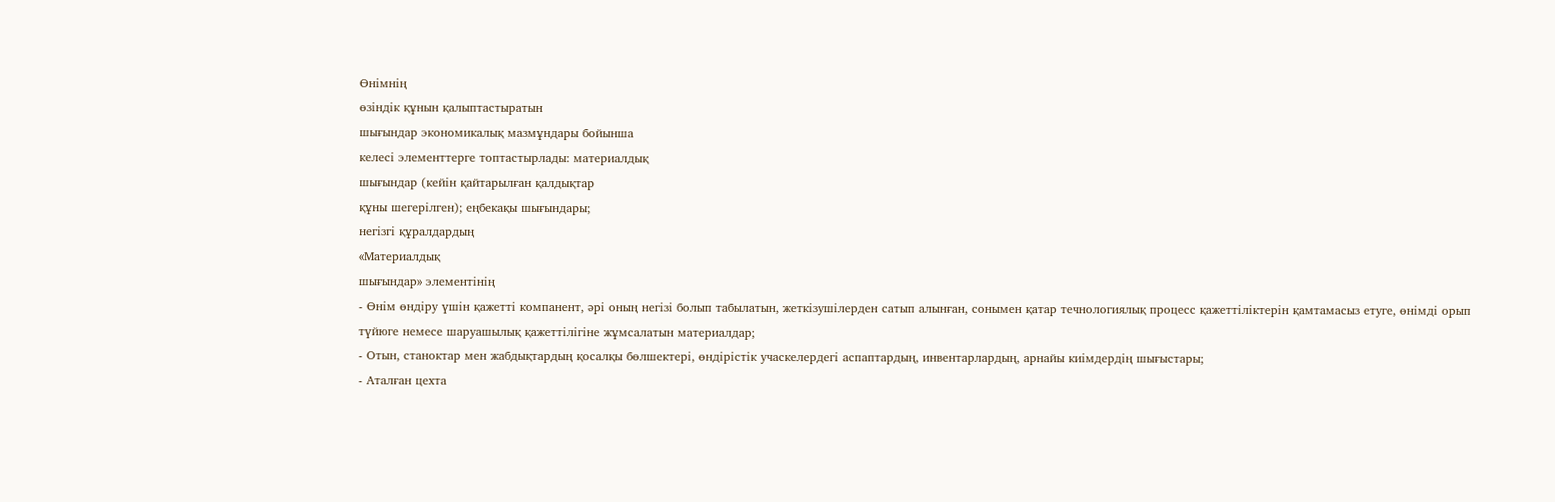Өнімнің
өзіндік құнын қалыптастыратын
шығындар экономикалық мазмұндары бойынша
келесі элементтерге топтастырлады: материалдық
шығындар (кейін қайтарылған қалдықтар
құны шегерілген); еңбекақы шығындары;
негізгі құралдардың
«Материалдық
шығындар» элементінің
- Өнім өндіру үшін қажетті компанент, әрі оның негізі болып табылатын, жеткізушілерден сатып алынған, сонымен қатар течнологиялық процесс қажеттіліктерін қамтамасыз етуге, өнімді орып түйюге немесе шаруашылық қажеттілігіне жұмсалатын материалдар;
- Отын, станоктар мен жабдықтардың қосалқы бөлшектері, өндірістік учаскелердегі аспаптардың, инвентарлардың, арнайы киімдердің шығыстары;
- Аталған цехта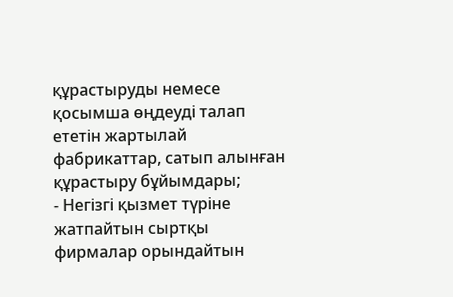құрастыруды немесе қосымша өңдеуді талап ететін жартылай фабрикаттар, сатып алынған құрастыру бұйымдары;
- Негізгі қызмет түріне жатпайтын сыртқы фирмалар орындайтын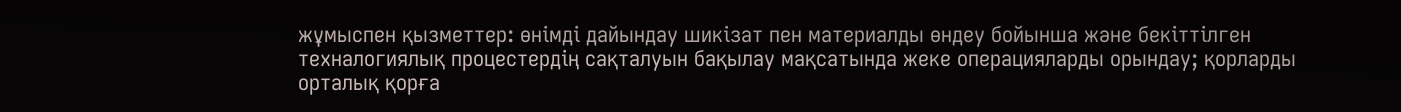жұмыспен қызметтер: өнімді дайындау шикізат пен материалды өндеу бойынша және бекіттілген техналогиялық процестердің сақталуын бақылау мақсатында жеке операцияларды орындау; қорларды орталық қорға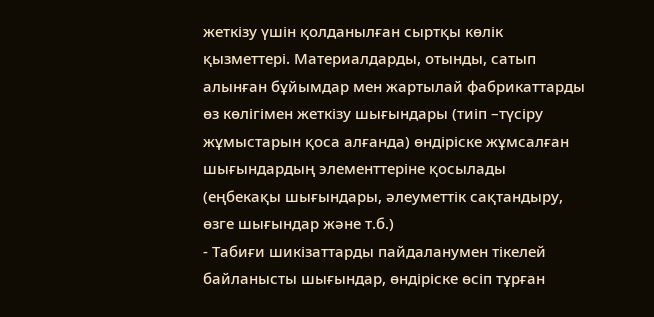жеткізу үшін қолданылған сыртқы көлік қызметтері. Материалдарды, отынды, сатып алынған бұйымдар мен жартылай фабрикаттарды өз көлігімен жеткізу шығындары (тиіп –түсіру жұмыстарын қоса алғанда) өндіріске жұмсалған шығындардың элементтеріне қосылады (еңбекақы шығындары, әлеуметтік сақтандыру, өзге шығындар және т.б.)
- Табиғи шикізаттарды пайдаланумен тікелей байланысты шығындар, өндіріске өсіп тұрған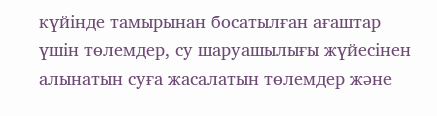күйінде тамырынан босатылған ағаштар үшін төлемдер, су шаруашылығы жүйесінен алынатын суға жасалатын төлемдер және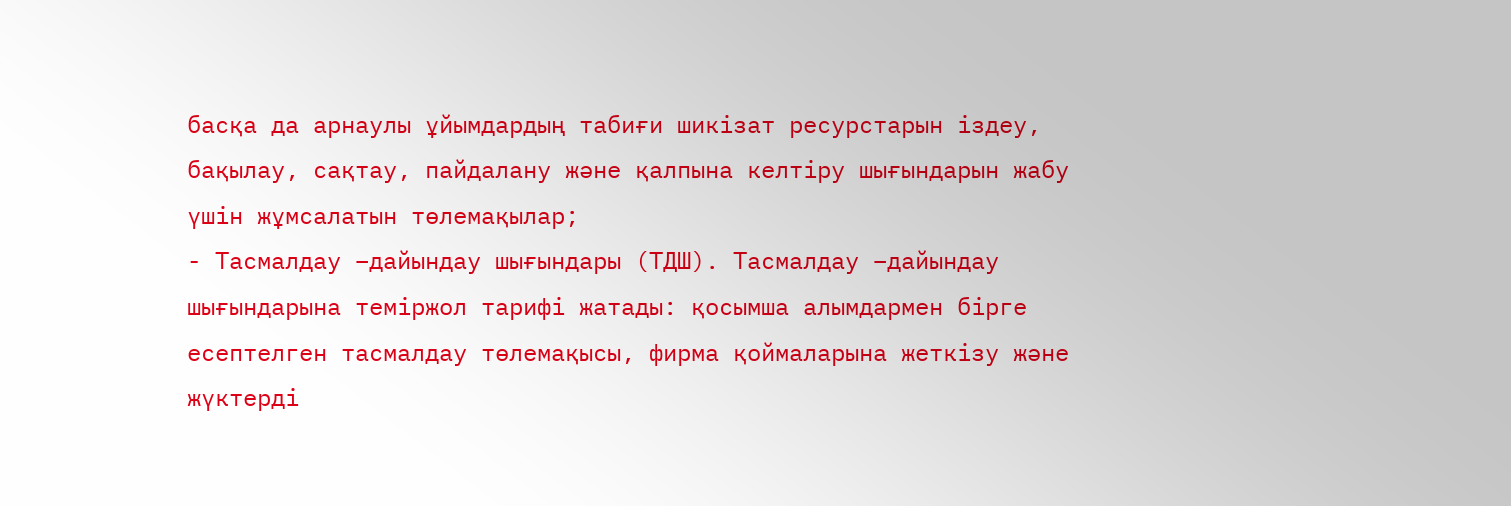басқа да арнаулы ұйымдардың табиғи шикізат ресурстарын іздеу, бақылау, сақтау, пайдалану және қалпына келтіру шығындарын жабу үшін жұмсалатын төлемақылар;
- Тасмалдау –дайындау шығындары (ТДШ). Тасмалдау –дайындау шығындарына теміржол тарифі жатады: қосымша алымдармен бірге есептелген тасмалдау төлемақысы, фирма қоймаларына жеткізу және жүктерді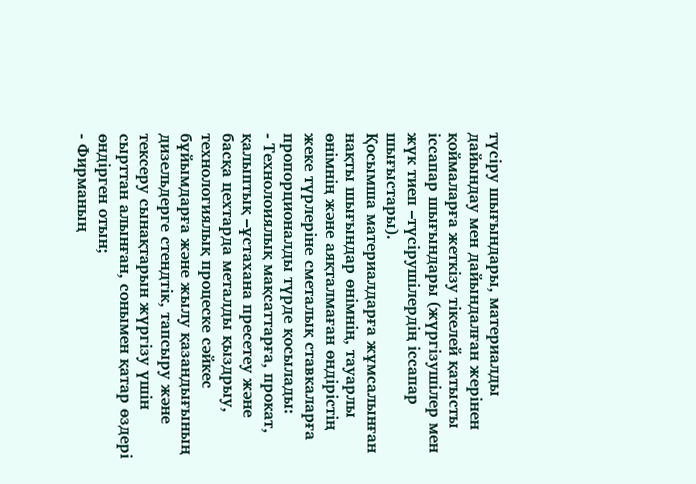түсіру шығындары, материалды дайындау мен дайындалған жерінен қоймаларға жеткізу тікелей қатысты іссапар шығындары (жүргізушілер мен жүк тиеп –түсірушілердің іссапар шығыстары).
Қосымша материалдарға жұмсалынған нақты шығындар өнімнің, тауарлы өнімнің және аяқталмаған өндірістің жеке түрлеріне сметалық ставкаларға пропорционалды түрде қосылады:
- Технолоиялық мақсаттарға, прокат, қалыптық –ұстахана пресетеу және басқа цехтарда металды қыздрыу, технологиялық процеске сәйкес бұйымдарға және жылу қазандығының дизельдерге стендтік, тапсыру және тексеру сынақтарын жүргізу үшін сырттан алынған, сонымен қатар өздері өндірген отын;
- Фирманың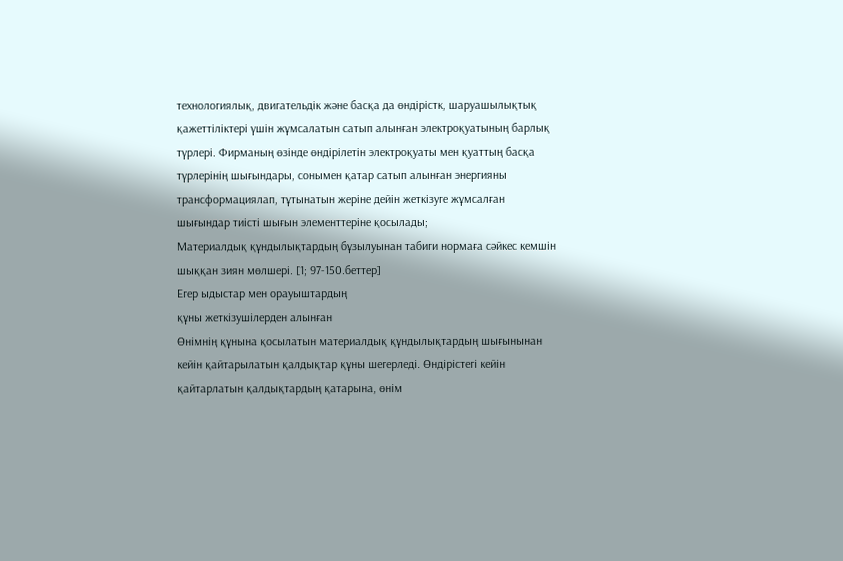технологиялық, двигательдік және басқа да өндірістк, шаруашылықтық қажеттіліктері үшін жұмсалатын сатып алынған электроқуатының барлық түрлері. Фирманың өзінде өндірілетін электроқуаты мен қуаттың басқа түрлерінің шығындары, сонымен қатар сатып алынған энергияны трансформациялап, тұтынатын жеріне дейін жеткізуге жұмсалған шығындар тиісті шығын элементтеріне қосылады;
Материалдық құндылықтардың бұзылуынан табиги нормаға сәйкес кемшін шыққан зиян мөлшері. [1; 97-150.беттер]
Егер ыдыстар мен орауыштардың
құны жеткізушілерден алынған
Өнімнің құнына қосылатын материалдық құндылықтардың шығынынан кейін қайтарылатын қалдықтар құны шегерледі. Өндірістегі кейін қайтарлатын қалдықтардың қатарына, өнім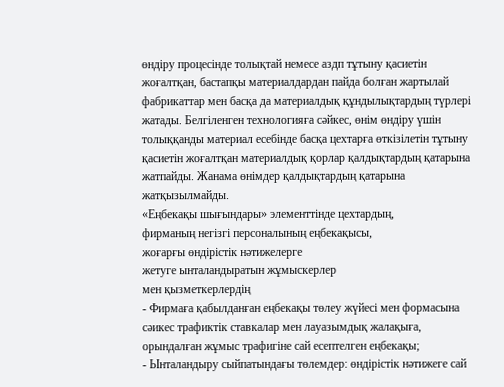өндіру процесінде толықтай немесе аздп тұтыну қасиетін жоғалтқан, бастапқы материалдардан пайда болған жартылай фабрикаттар мен басқа да материалдық құндылықтардың түрлері жатады. Белгіленген технологияға сәйкес, өнім өндіру үшін толыққанды материал есебінде басқа цехтарға өткізілетін тұтыну қасиетін жоғалтқан материалдық қорлар қалдықтардың қатарына жатпайды. Жанама өнімдер қалдықтардың қатарына жатқызылмайды.
«Еңбекақы шығындары» элементтінде цехтардың,
фирманың негізгі персоналының еңбекақысы,
жоғарғы өндірістік нәтижелерге
жетуге ынталандыратын жұмыскерлер
мен қызметкерлердің
- Фирмаға қабылданған еңбекақы төлеу жүйесі мен формасына сәикес трафиктік ставкалар мен лауазымдық жалақыға, орындалған жұмыс трафигіне сай есептелген еңбекақы;
- Ынталандыру сыйпатындағы төлемдер: өндірістік нәтижеге сай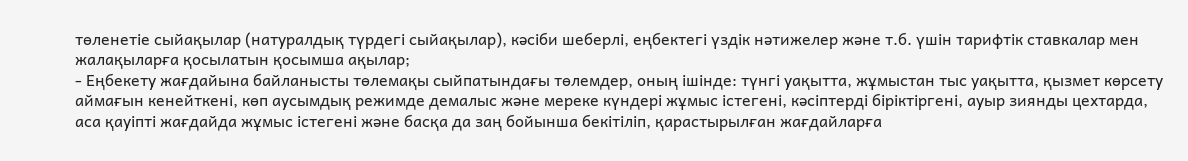төленетіе сыйақылар (натуралдық түрдегі сыйақылар), кәсіби шеберлі, еңбектегі үздік нәтижелер және т.б. үшін тарифтік ставкалар мен жалақыларға қосылатын қосымша ақылар;
- Еңбекету жағдайына байланысты төлемақы сыйпатындағы төлемдер, оның ішінде: түнгі уақытта, жұмыстан тыс уақытта, қызмет көрсету аймағын кенейткені, көп аусымдық режимде демалыс және мереке күндері жұмыс істегені, кәсіптерді біріктіргені, ауыр зиянды цехтарда, аса қауіпті жағдайда жұмыс істегені және басқа да заң бойынша бекітіліп, қарастырылған жағдайларға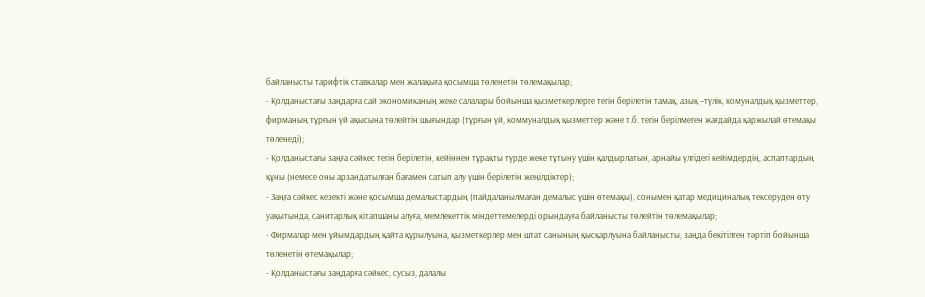байланысты тарифтік ставкалар мен жалақыға қосымша төленетін төлемақылар;
- Қолданыстағы заңдарға сай экономиканың жеке салалары бойынша қызметкерлерге тегін берілетін тамақ, азық –түлік, комуналдық қызметтер, фирманың тұрғын үй ақысына төлейтін шығындар (тұрғын үй, коммуналдық қызметтер және т.б. тегін берілмеген жағдайда қаржылай өтемақы төленеді);
- Қолданыстағы заңға сәйкес тегін берілетін, кейіннен тұрақты түрде жеке тұтыну үшін қалдырлатын, арнайы үлгідегі кейімдердің, аспаптардың құны (немесе оны арзандатылған бағамен сатып алу үшін берілетін жеңілдіктер);
- Заңға сәйкес кезекті және қосымша демалыстардың (пайдаланылмаған демалыс үшін өтемақы), сонымен қатар медициналық тексеруден өту уақытында, санитарлық кітапшаны алуға, мемлекеттік міндеттемелерді орындауға байланысты төлейтін төлемақылар;
- Фирмалар мен ұйымдардың қайта құрылуына, қызметкерлер мен штат санының қысқарлуына байланысты, заңда бекітілген тәртіп бойынша төленетін өтемақылар;
- Қолданыстағы заңдарға сәйкес, сусыз, далалы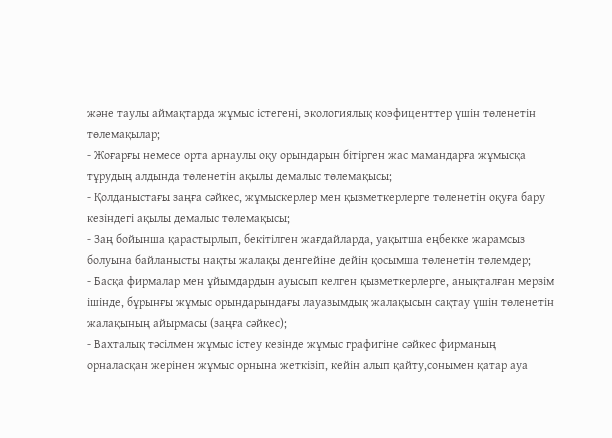және таулы аймақтарда жұмыс істегені, экологиялық коэфиценттер үшін төленетін төлемақылар;
- Жоғарғы немесе орта арнаулы оқу орындарын бітірген жас мамандарға жұмысқа тұрудың алдында төленетін ақылы демалыс төлемақысы;
- Қолданыстағы заңға сәйкес, жұмыскерлер мен қызметкерлерге төленетін оқуға бару кезіндегі ақылы демалыс төлемақысы;
- Заң бойынша қарастырлып, бекітілген жағдайларда, уақытша еңбекке жарамсыз болуына байланысты нақты жалақы денгейіне дейін қосымша төленетін төлемдер;
- Басқа фирмалар мен ұйымдардын ауысып келген қызметкерлерге, анықталған мерзім ішінде, бұрынғы жұмыс орындарындағы лауазымдық жалақысын сақтау үшін төленетін жалақының айырмасы (заңға сәйкес);
- Вахталық тәсілмен жұмыс істеу кезінде жұмыс графигіне сәйкес фирманың орналасқан жерінен жұмыс орнына жеткізіп, кейін алып қайту,сонымен қатар ауа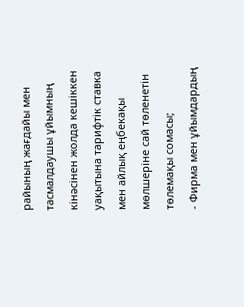райының жағдайы мен тасмалдаушы ұйымның кінәсінен жолда кешіккен уақытына тарифтік ставка мен айлық еңбекақы мөлшеріне сай төленетін төлемақы сомасы;
- Фирма мен ұйымдардың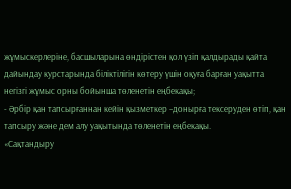жұмыскерлеріне, басшыларына өндірістен қол үзіп қалдырады қайта дайындау курстарында біліктілігін көтеру үшін оқуға барған уақытта негізгі жұмыс орны бойынша төленетін еңбекақы;
- Әрбір қан тапсырғаннан кейін қызметкер –донырға тексеруден өтіп, қан тапсыру және дем алу уақытында төленетін еңбекақы.
«Сақтандыру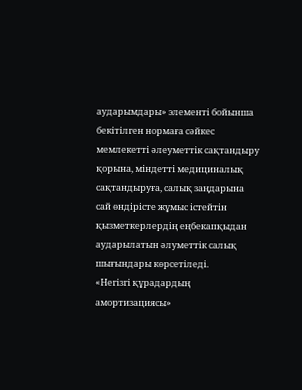аударымдары» элементі бойынша бекітілген нормаға сәйкес мемлекетті әлеуметтік сақтандыру қорына, міндетті медициналық сақтандыруға, салық заңдарына сай өндірісте жұмыс істейтін қызметкерлердің еңбекапқыдан аударылатын әлуметтік салық шығындары көрсетіледі.
«Негізгі құрадардың амортизациясы»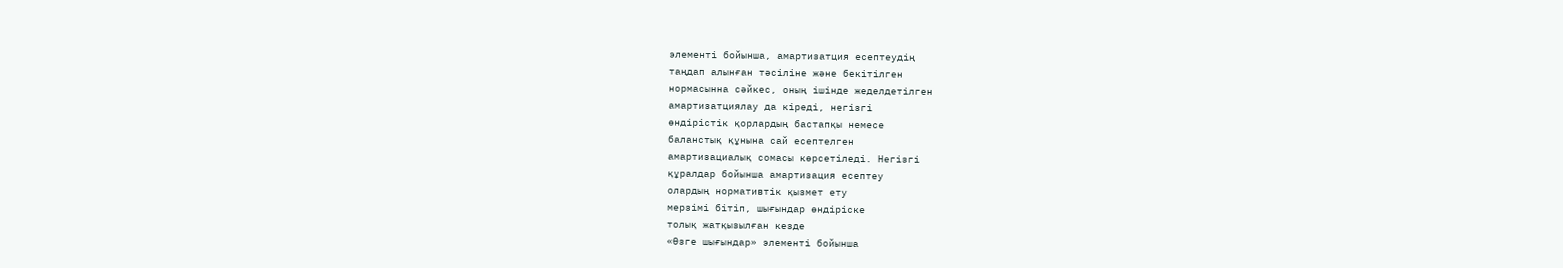элементі бойынша, амартизатция есептеудің
таңдап алынған тәсіліне және бекітілген
нормасынна сәйкес, оның ішінде жеделдетілген
амартизатциялау да кіреді, негізгі
өндірістік қорлардың бастапқы немесе
баланстық құнына сай есептелген
амартизациалық сомасы көрсетіледі. Негізгі
құралдар бойынша амартизация есептеу
олардың нормативтік қызмет ету
мерзімі бітіп, шығындар өндіріске
толық жатқызылған кезде
«Өзге шығындар» элементі бойынша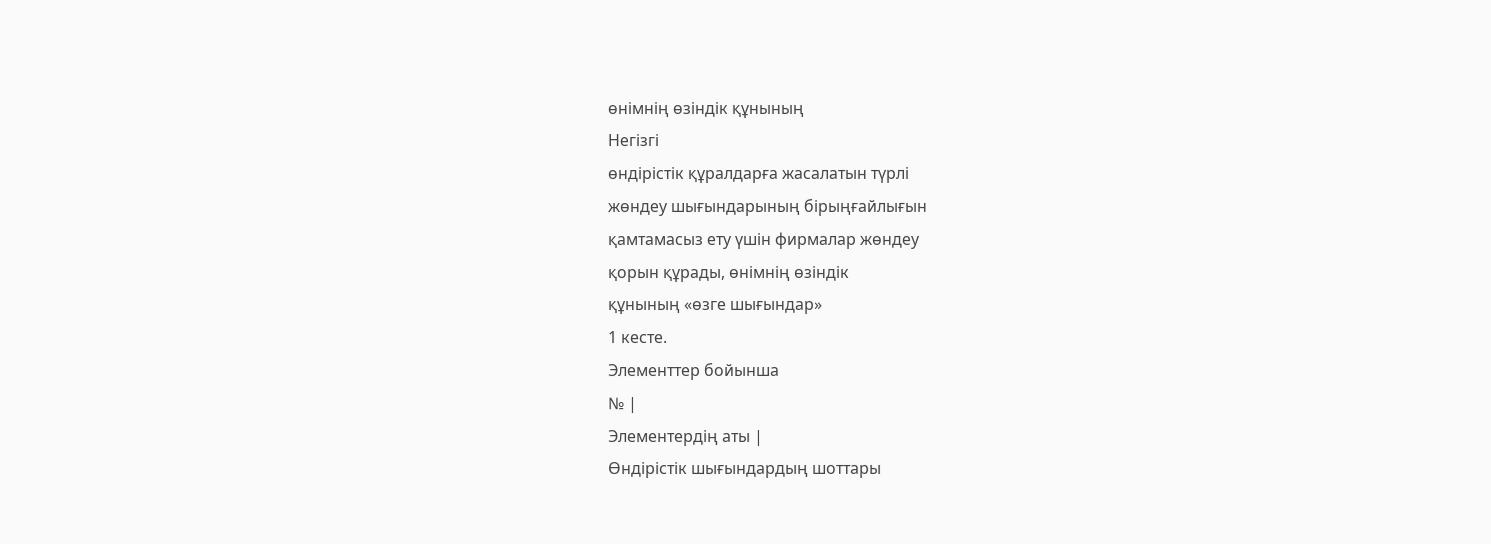өнімнің өзіндік құнының
Негізгі
өндірістік құралдарға жасалатын түрлі
жөндеу шығындарының бірыңғайлығын
қамтамасыз ету үшін фирмалар жөндеу
қорын құрады, өнімнің өзіндік
құнының «өзге шығындар»
1 кесте.
Элементтер бойынша
№ |
Элементердің аты |
Өндірістік шығындардың шоттары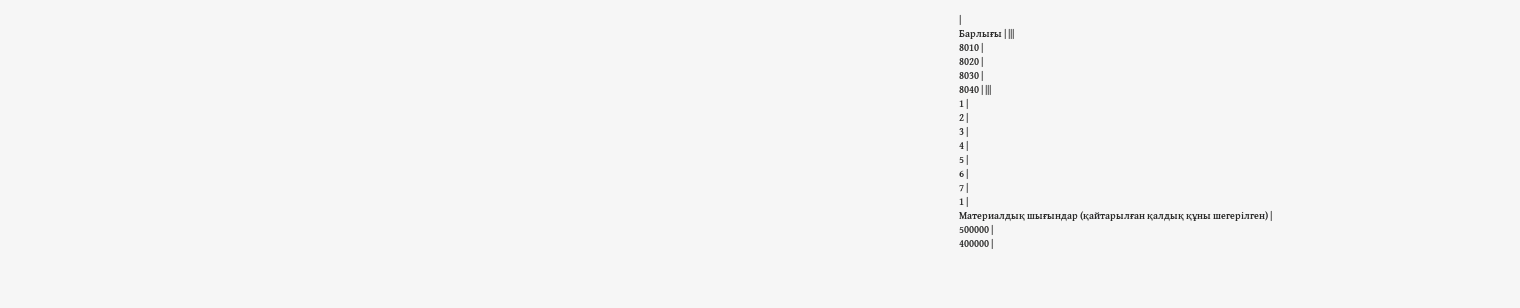|
Барлығы | |||
8010 |
8020 |
8030 |
8040 | |||
1 |
2 |
3 |
4 |
5 |
6 |
7 |
1 |
Материалдық шығындар (қайтарылған қалдық құны шегерілген) |
500000 |
400000 |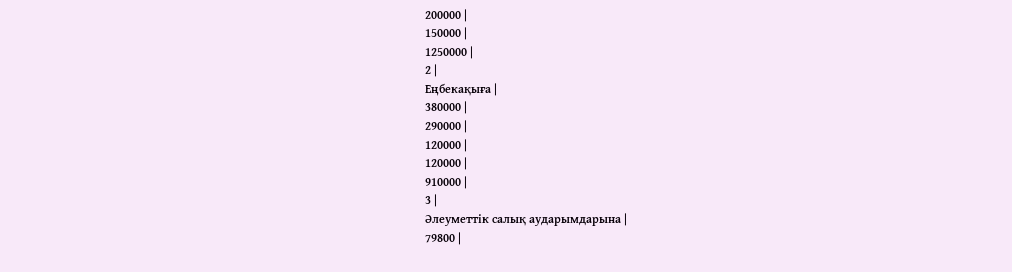200000 |
150000 |
1250000 |
2 |
Еңбекақыға |
380000 |
290000 |
120000 |
120000 |
910000 |
3 |
Әлеуметтік салық аударымдарына |
79800 |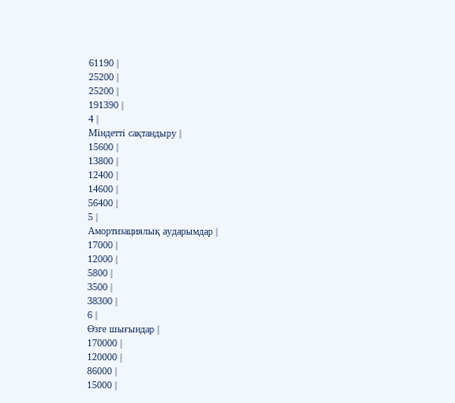61190 |
25200 |
25200 |
191390 |
4 |
Міндетті сақтандыру |
15600 |
13800 |
12400 |
14600 |
56400 |
5 |
Амортизациялық аударымдар |
17000 |
12000 |
5800 |
3500 |
38300 |
6 |
Өзге шығындар |
170000 |
120000 |
86000 |
15000 |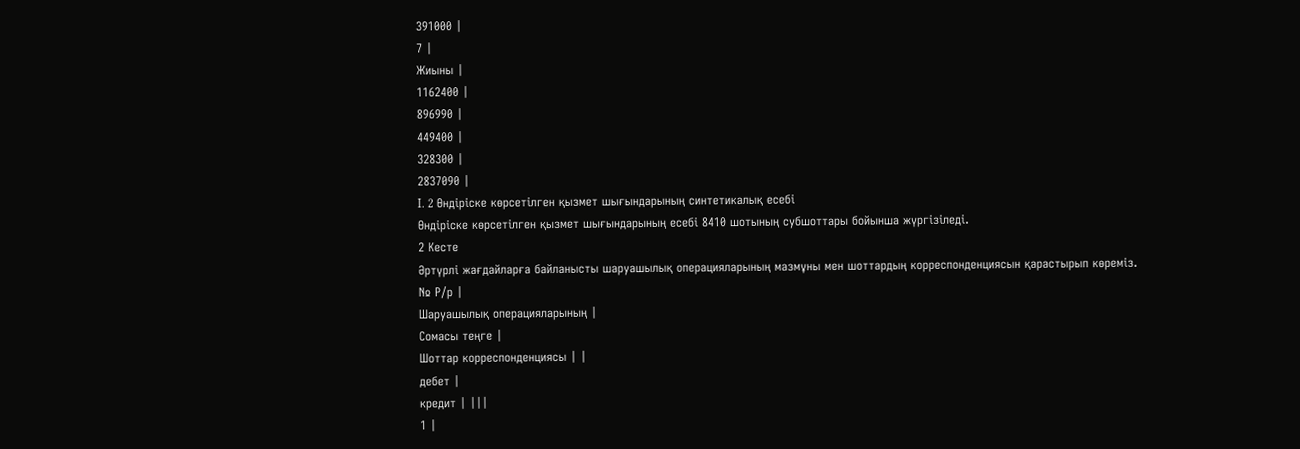391000 |
7 |
Жиыны |
1162400 |
896990 |
449400 |
328300 |
2837090 |
I. 2 Өндіріске көрсетілген қызмет шығындарының синтетикалық есебі
Өндіріске көрсетілген қызмет шығындарының есебі 8410 шотының субшоттары бойынша жүргізіледі.
2 Кесте
Әртүрлі жағдайларға байланысты шаруашылық операцияларының мазмұны мен шоттардың корреспонденциясын қарастырып көреміз.
№ Р/р |
Шаруашылық операцияларының |
Сомасы теңге |
Шоттар корреспонденциясы | |
дебет |
кредит | |||
1 |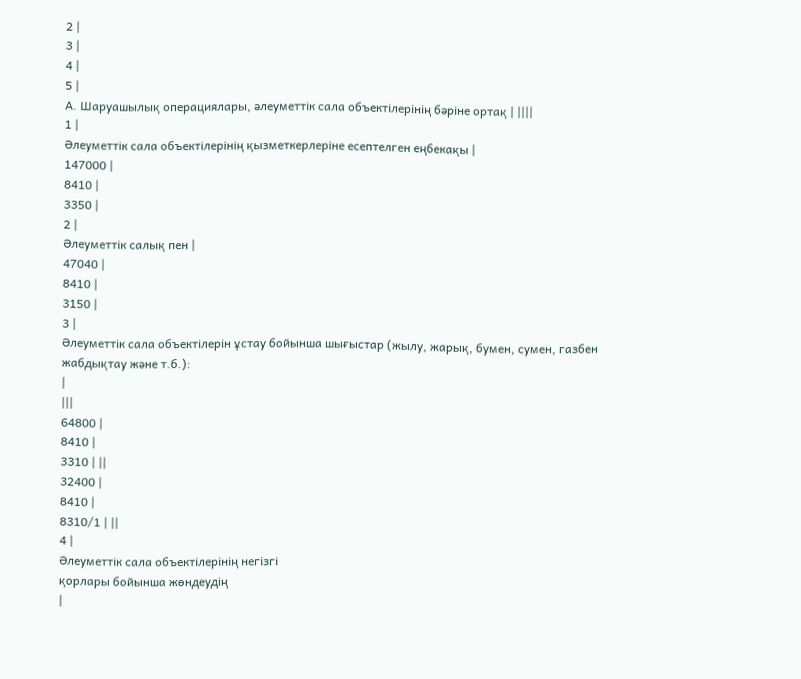2 |
3 |
4 |
5 |
А. Шаруашылық операциялары, әлеуметтік сала объектілерінің бәріне ортақ | ||||
1 |
Әлеуметтік сала объектілерінің қызметкерлеріне есептелген еңбекақы |
147000 |
8410 |
3350 |
2 |
Әлеуметтік салық пен |
47040 |
8410 |
3150 |
3 |
Әлеуметтік сала объектілерін ұстау бойынша шығыстар (жылу, жарық, бумен, сумен, газбен жабдықтау және т.б.):
|
|||
64800 |
8410 |
3310 | ||
32400 |
8410 |
8310/1 | ||
4 |
Әлеуметтік сала объектілерінің негізгі
қорлары бойынша жөндеудің
|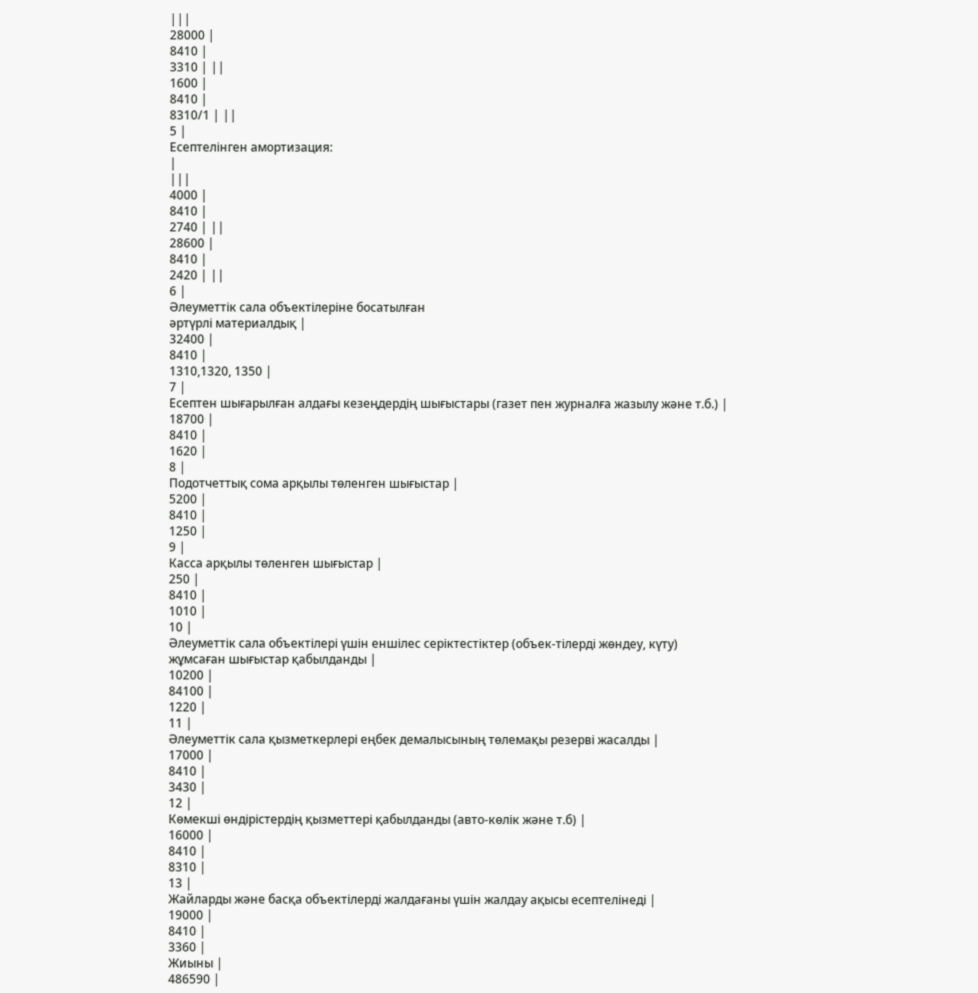|||
28000 |
8410 |
3310 | ||
1600 |
8410 |
8310/1 | ||
5 |
Есептелінген амортизация:
|
|||
4000 |
8410 |
2740 | ||
28600 |
8410 |
2420 | ||
6 |
Әлеуметтік сала объектілеріне босатылған
әртүрлі материалдық |
32400 |
8410 |
1310,1320, 1350 |
7 |
Есептен шығарылған алдағы кезеңдердің шығыстары (газет пен журналға жазылу және т.б.) |
18700 |
8410 |
1620 |
8 |
Подотчеттық сома арқылы төленген шығыстар |
5200 |
8410 |
1250 |
9 |
Касса арқылы төленген шығыстар |
250 |
8410 |
1010 |
10 |
Әлеуметтік сала объектілері үшін еншілес серіктестіктер (объек-тілерді жөндеу, күту) жұмсаған шығыстар қабылданды |
10200 |
84100 |
1220 |
11 |
Әлеуметтік сала қызметкерлері еңбек демалысының төлемақы резерві жасалды |
17000 |
8410 |
3430 |
12 |
Көмекші өндірістердің қызметтері қабылданды (авто-көлік және т.б) |
16000 |
8410 |
8310 |
13 |
Жайларды және басқа объектілерді жалдағаны үшін жалдау ақысы есептелінеді |
19000 |
8410 |
3360 |
Жиыны |
486590 |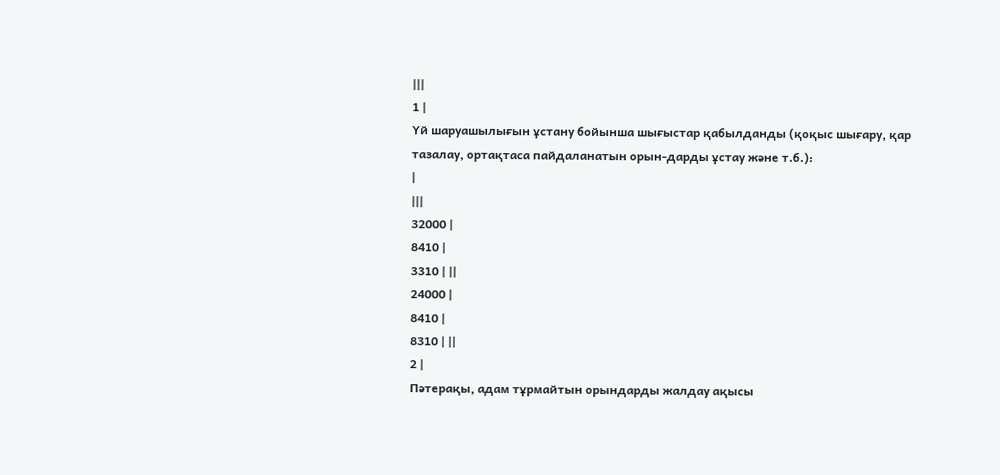|||
1 |
Үй шаруашылығын ұстану бойынша шығыстар қабылданды (қоқыс шығару, қар тазалау, ортақтаса пайдаланатын орын-дарды ұстау және т.б.):
|
|||
32000 |
8410 |
3310 | ||
24000 |
8410 |
8310 | ||
2 |
Пәтерақы, адам тұрмайтын орындарды жалдау ақысы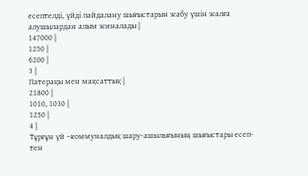есептелді, үйді пайдалану шығыстарын жабу үшін жалға алушылардан алым жиналады |
147000 |
1250 |
6200 |
3 |
Пәтерақы мен мақсаттық |
21800 |
1010, 1030 |
1250 |
4 |
Тұрғұн үй –коммуналдық шару-ашылығының шығыстары есеп-тен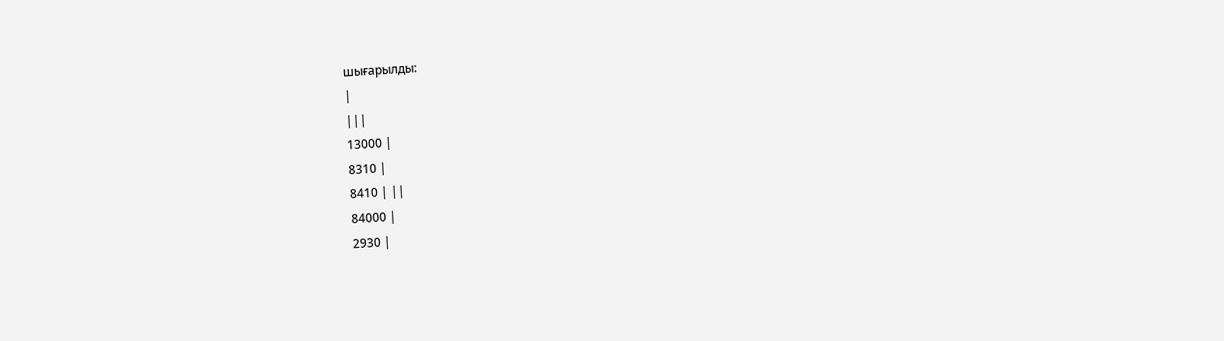шығарылды:
|
|||
13000 |
8310 |
8410 | ||
84000 |
2930 |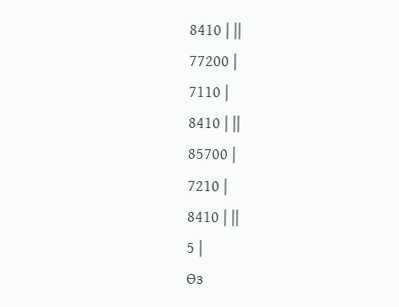8410 | ||
77200 |
7110 |
8410 | ||
85700 |
7210 |
8410 | ||
5 |
Өз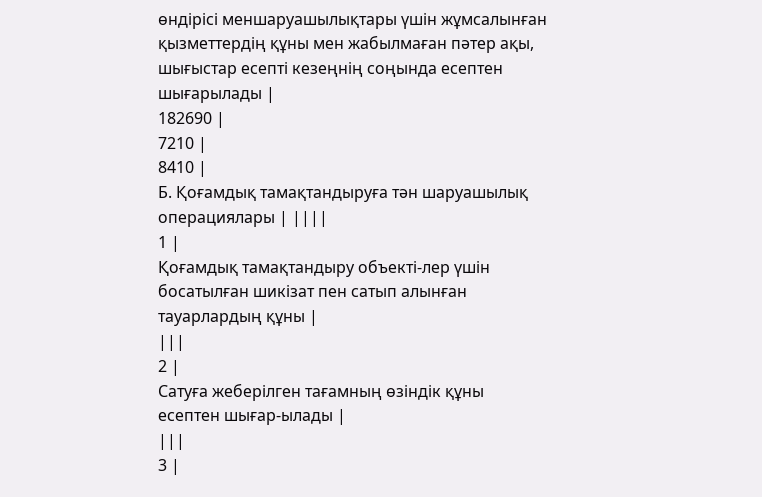өндірісі меншаруашылықтары үшін жұмсалынған қызметтердің құны мен жабылмаған пәтер ақы, шығыстар есепті кезеңнің соңында есептен шығарылады |
182690 |
7210 |
8410 |
Б. Қоғамдық тамақтандыруға тән шаруашылық операциялары | ||||
1 |
Қоғамдық тамақтандыру объекті-лер үшін босатылған шикізат пен сатып алынған тауарлардың құны |
|||
2 |
Сатуға жеберілген тағамның өзіндік құны есептен шығар-ылады |
|||
3 |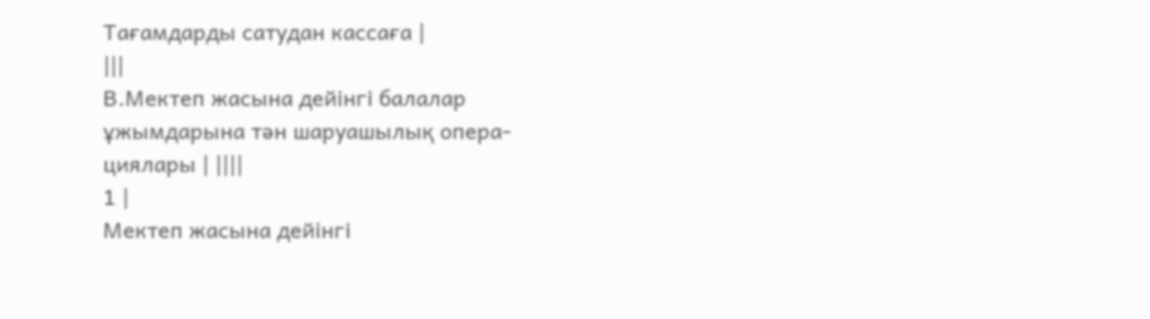Тағамдарды сатудан кассаға |
|||
В.Мектеп жасына дейінгі балалар ұжымдарына тән шаруашылық опера-циялары | ||||
1 |
Мектеп жасына дейінгі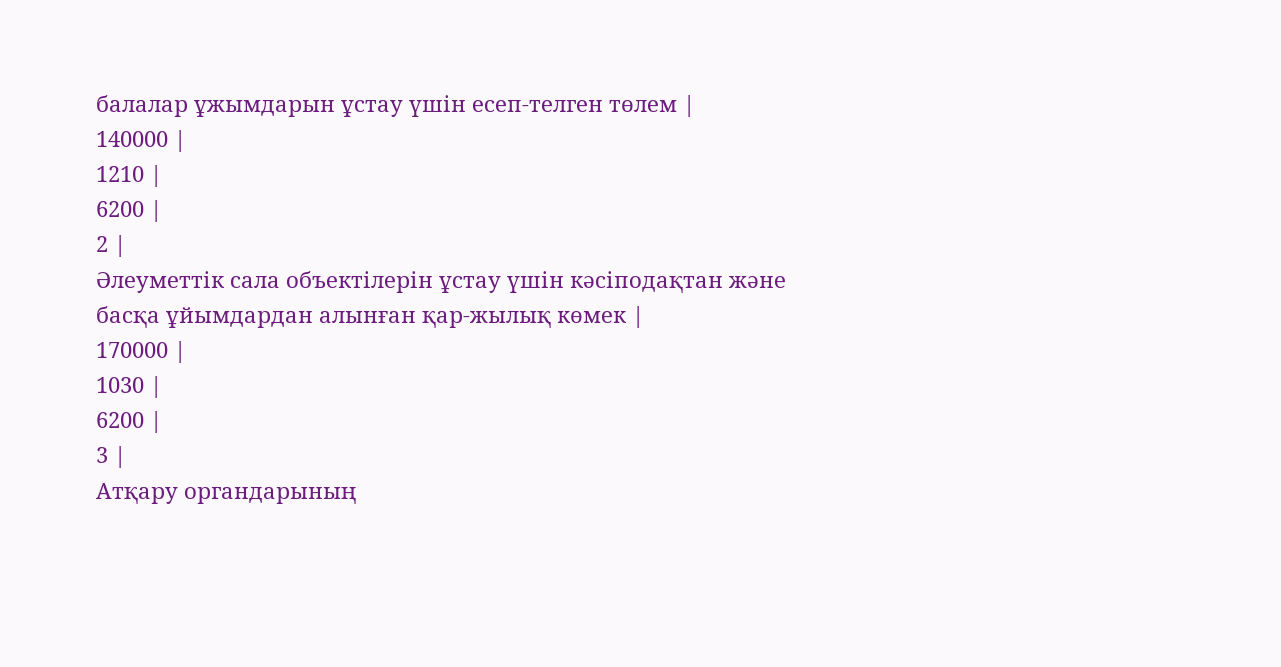балалар ұжымдарын ұстау үшін есеп-телген төлем |
140000 |
1210 |
6200 |
2 |
Әлеуметтік сала объектілерін ұстау үшін кәсіподақтан және басқа ұйымдардан алынған қар-жылық көмек |
170000 |
1030 |
6200 |
3 |
Атқару органдарының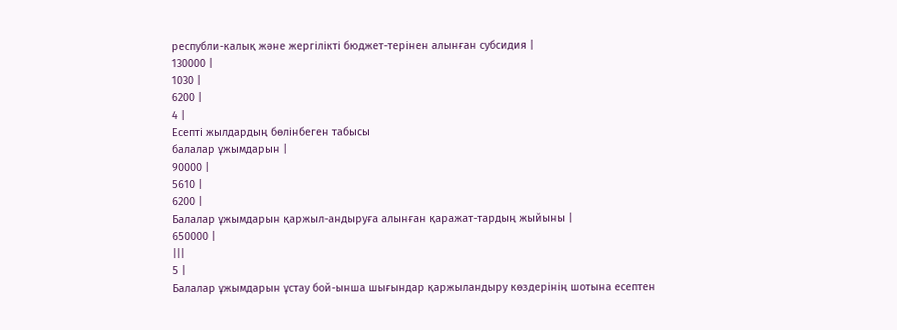республи-калық және жергілікті бюджет-терінен алынған субсидия |
130000 |
1030 |
6200 |
4 |
Есепті жылдардың бөлінбеген табысы
балалар ұжымдарын |
90000 |
5610 |
6200 |
Балалар ұжымдарын қаржыл-андыруға алынған қаражат-тардың жыйыны |
650000 |
|||
5 |
Балалар ұжымдарын ұстау бой-ынша шығындар қаржыландыру көздерінің шотына есептен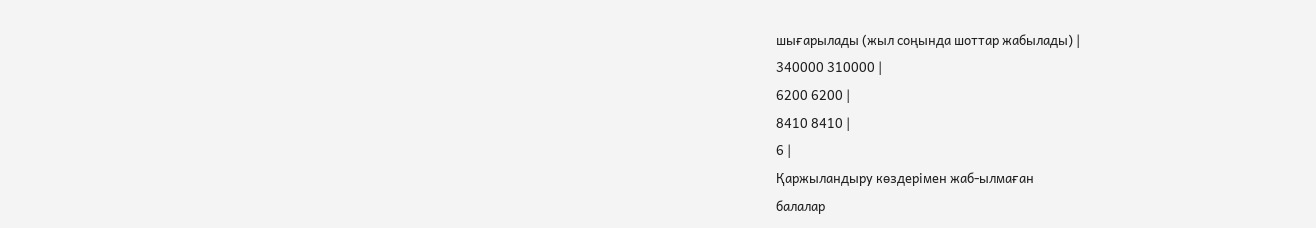шығарылады (жыл соңында шоттар жабылады) |
340000 310000 |
6200 6200 |
8410 8410 |
6 |
Қаржыландыру көздерімен жаб-ылмаған
балалар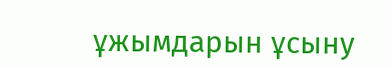ұжымдарын ұсыну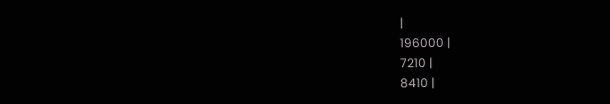|
196000 |
7210 |
8410 |